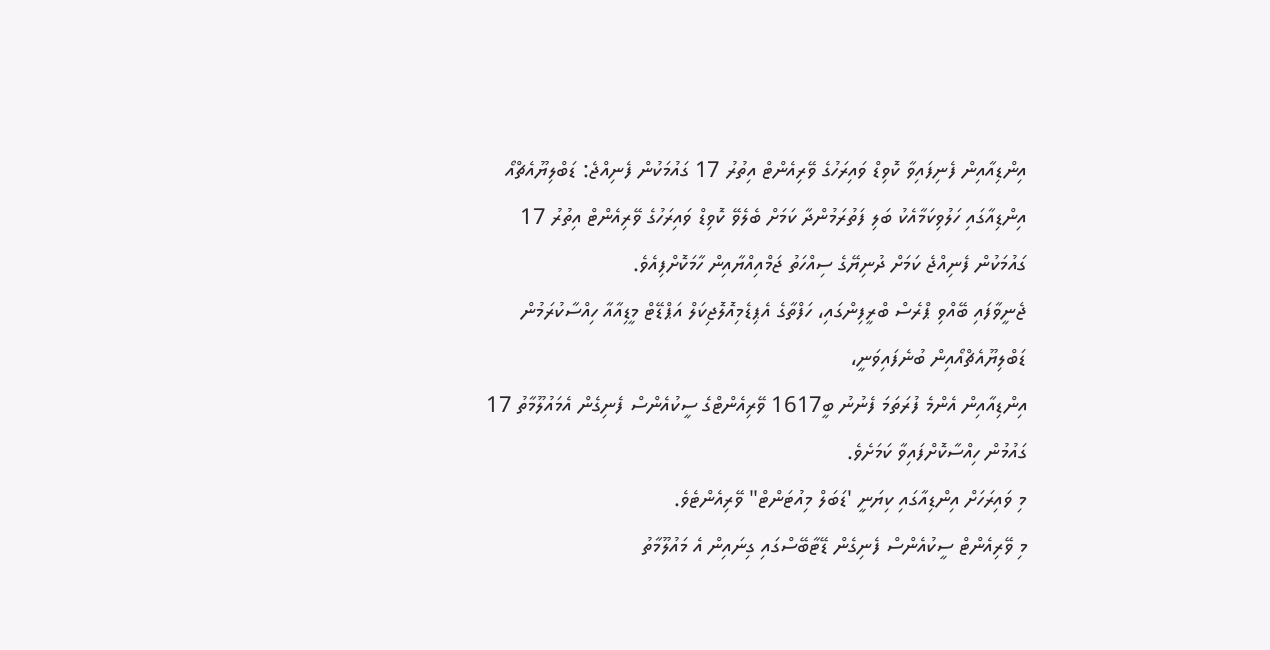އިންޑިއާއިން ފެނިފައިވާ ކޮވިޑް ވައިރަހުގެ ވޭރިއެންޓް އިތުރު 17 ގައުމަކުން ފެނިއްޖެ: ޑަބްލިޔޫއެޗްއޯ
އިންޑިއާގައި ހަލުވިކަމާއެކު ބަލި ފަތުރަމުންދާ ކަމަށް ބެލެވޭ ކޮވިޑް ވައިރަހުގެ ވޭރިއެންޓް އިތުރު 17 ގައުމަކުން ފެނިއްޖެ ކަމަށް ދުނިޔޭގެ ސިއްހަތު ޖަމްއިއްޔާއިން ހާމަކޮށްފިއެވެ.
ޖެނީވާފައި ބޭއްވި ޕްރެސް ބްރީފިންގައި، ހަފްތާގެ އެޕިޑެމިއޮލޮޖިކަލް އަޕްޑޭޓް މީޑިއާއާ ހިއްސާކުރަމުން ޑަބްލިޔޫއެޗްއޯއިން ބުނެފައިވަނީ،
އިންޑިއާއިން އެންމެ ފުރަތަމަ ފެނުނު ބީ1617 ވޭރިއެންޓްގެ ސީކުއެންސް ފެނިގެން އެމައުލޫމާތު 17 ގައުމުން ހިއްސާކޮށްފައިވާ ކަމަށެވެ.
މި ވައިރަހަށް އިންޑިއާގައި ކިޔަނީ 'ޑަބަލް މިއުޓަންޓް" ވޭރިއެންޓެވެ.
މި ވޭރިއެންޓް ސީކުއެންސް ފެނިގެން ޑޭޓާބޭސްގައި ގިނައިން އެ މައުލޫމާތު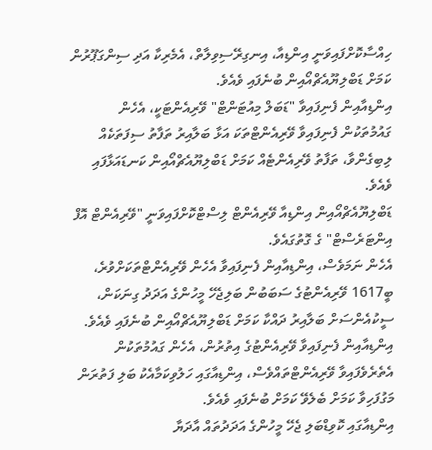ހިއްސާކޮށްފައިވަނީ އިންޑިއާ، އިނގިރޭސިވިލާތް، އެމެރިކާ އަދި ސިންގަޕޫރުން ކަމަށް ޑަބްލިޔޫއެޗްއޯއިން ބުނެފައި ވެއެވެ.
އިންޑިއާއިން ފެނިފައިވާ "ޑަބަލް މިއުޓަންޓް" ވޭރިއެންޓަކީ، އެހެން ގައުމުތަކުން ފެނިފައިވާ ވޭރިއެންޓްތަކަ އަޅާ ބަލާއިރު ތަފާތު ސިފަތަކެއް ލިބިގެންވާ، ތަފާތު ވޭރިއެންޓެއް ކަމަށް ޑަބްލިޔޫއެޗްއޯއިން ކަނޑައަޅާފައި ވެއެވެ.
ޑަބްލިޔޫއެޗްއޯއިން އިންޑިއާ ވޭރިއެންޓް ލިސްޓްކޮށްފައިވަނީ "ވޭރިއެންޓް އޮފް އިންޓަރެސްޓް" ގެ ގޮތުގައެވެ.
އެހެން ނަމަވެސް، އިންޑިއާއިން ފެނިފައިވާ އެހެން ވޭރިއެންޓްތަކަށްވުރެ، ބީ1617 ވޭރިއެންޓުގެ ސަބަބުން ބަލިޖެހޭ މީހުންގެ އަދަދު ގިނަކަން، ސީކުއެންސަށް ބަލާއިރު ދައްކާ ކަމަށް ޑަބްލިޔޫއެޗްއޯއިން ބުނެފައި ވެއެވެ.
އިންޑިއާއިން ފެނިފައިވާ ވޭރިއެންޓުގެ އިތުރުން، އެހެން ގައުމުތަކުން އެތެރެވެފައިވާ ވޭރިއެންޓްތައްވެސް، އިންޑިއާގައި ހަލުވިކަމާއެކު ބަލި ފަތުރަން މަގުފަހިވާ ކަމަށް ބެލެވޭ ކަމަށް ބުނެފައި ވެއެވެ.
އިންޑިއާގައި ކޮވިޑްބަލި ޖެހޭ މީހުންގެ އަދަދުތައް އާދަޔާ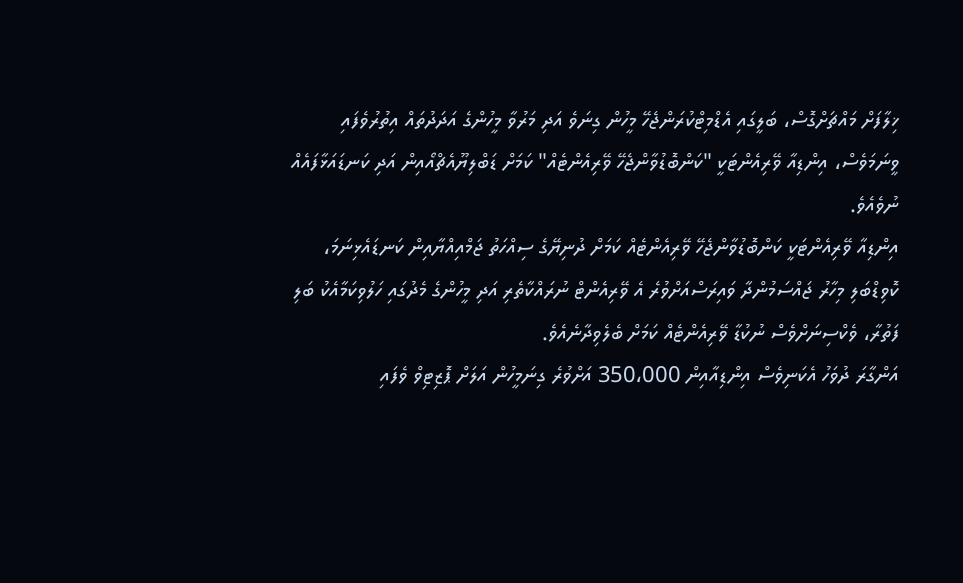ޚިލާފަށް މައްޗަށްގޮސް، ބަލީގައި އެޑްމިޓްކުރަންޖެހޭ މީހުން ގިނަވެ އަދި މަރުވާ މީހުންގެ އަދަދުތައް އިތުރުވެފައި ވީނަމަވެސް، އިންޑިއާ ވޭރިއެންޓަކީ "ކަންބޮޑުވާންޖެހޭ ވޭރިއެންޓެއް" ކަމަށް ޑަބްލިޔޫއެޗްއޯއިން އަދި ކަނޑައަޅާފައެއް ނުވެއެވެ.
އިންޑިއާ ވޭރިއެންޓަކީ ކަންބޮޑުވާންޖެހޭ ވޭރިއެންޓެއް ކަމަށް ދުނިޔޭގެ ސިއްހަތު ޖަމްއިއްޔާއިން ކަނޑައެޅިނަމަ، ކޮވިޑްބަލި މިހާރު ޖައްސަމުންދާ ވައިރަސްއަށްވުރެ އެ ވޭރިއެންޓް ނުރައްކާތެރި އަދި މީހުންގެ މެދުގައި ހަލުވިކަމާއެކު ބަލި ފަތުރާ، ވެކްސިނަށްވެސް ނުކުޑާ ވޭރިއެންޓެއް ކަމަށް ބެލެވިދާނެއެވެ.
އަންގާރަ ދުވަހު އެކަނިވެސް އިންޑިއާއިން 350،000 އަށްވުރެ ގިނަމީހުން އަލަށް ޕޮޒިޓިވް ވެފައި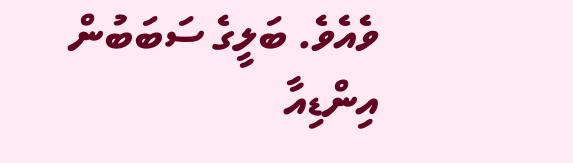ވެއެވެ. ބަލީގެ ސަބަބުން އިންޑިއާ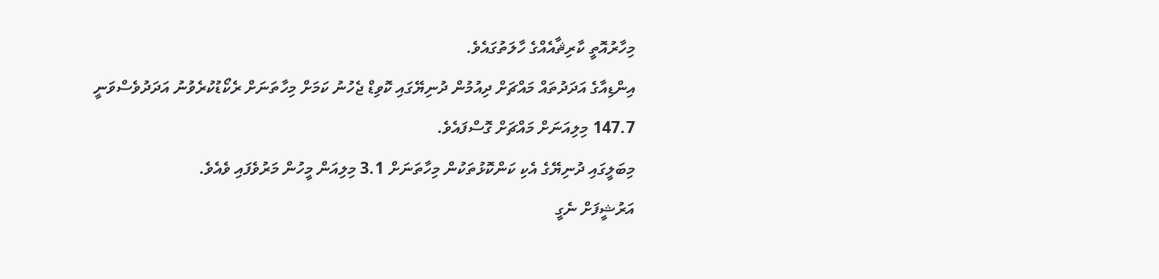މިހާރުއޮތީ ކާރިޘާއެއްގެ ހާލަތުގައެވެ.
އިންޑިއާގެ އަދަދުތައް މައްޗަށް ދިއުމުން ދުނިޔޭގައި ކޮވިޑް ޖެހުނު ކަމަށް މިހާތަނަށް ރެކޯޑުކުރެވުނު އަދަދުވެސްވަނީ 147.7 މިލިއަނަށް މައްޗަށް ގޮސްފައެވެ.
މިބަލީގައި ދުނިޔޭގެ އެކި ކަންކޮޅުތަކުން މިހާތަނަށް 3.1 މިލިއަން މީހުން މަރުވެފައި ވެއެވެ.
އަރުޝީފަށް ނެގީ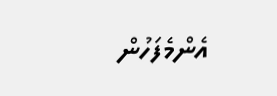އެންމެފަހުން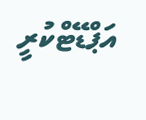އަޕްޑޭޓްކުރީ